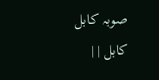صوبہ کابل
کابل | |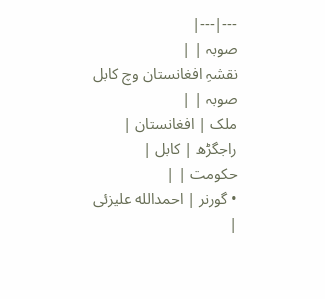---|---|
صوبہ | |
نقشہِ افغانستان وچ کابل صوبہ | |
ملک | افغانستان |
راجگڑھ | کابل |
حکومت | |
• گورنر | احمدالله عليزئی |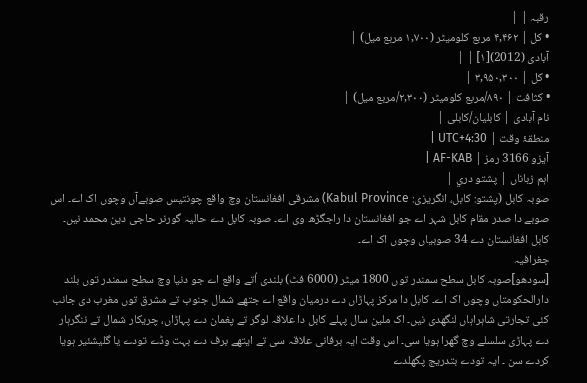رقبہ | |
• کل | ۴,۴۶۲ مربع کلومیٹر (۱,۷۰۰ مربع میل) |
آبادی (2012)[۱] | |
• کل | ۳,۹۵۰,۳۰۰ |
• کثافت | ۸۹۰/مربع کلومیٹر (۲,۳۰۰/مربع میل) |
نام آبادی | کابليان/کابلی |
منطقۂ وقت | UTC+4:30 |
آیزو 3166 رمز | AF-KAB |
اہم زباناں | پشتو دري |
صوبہ کابل (پشتو: کابل، انگریزی: Kabul Province) مشرقی افغانستان وچ واقع چونتیس صوبےآں وچوں اک اے۔ اس صوبے دا صدر مقام کابل شہر اے جو افغانستان دا راجگڑھ وی اے۔ صوبہ کابل دے حالیہ گورنر حاجی دین محمد نيں۔
کابل افغانستان دے 34 صوبیاں وچوں اک اے۔
جغرافیہ
[سودھو]صوبہ کابل سطح سمندر توں 1800 میٹر (6000 فٹ) بلندی اُتے واقع اے جو دنیا وچ سطح سمندر توں بلند دارالحکومتاں وچوں اک اے۔ کابل دا مرکز پہاڑاں دے درمیان واقع اے جتھے شمال جنوب تے مشرق توں مغرب دی جانب کئی تجارتی شاہراہاں لنگھدی نيں۔ اک ملین سال پہلے کابل دا علاقہ لوگر تے پغمان دے پہاڑاں، چریکار شمال تے ننگرہار دے پہاڑی سلسلے وچ گھرا ہويا سی۔ اس وقت ایہ برفانی علاقہ سی تے ایتھے برف دے بہت وڈے تودے یا گلیشئیر ہويا کردے سن ۔ ایہ تودے بتدریج پگھلدے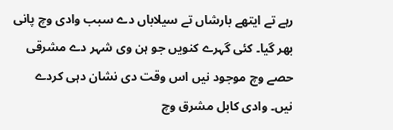رہے تے ایتھے بارشاں تے سیلاباں دے سبب وادی وچ پانی بھر گیا۔ کئی گہرے کنويں جو ہن وی شہر دے مشرقی حصے وچ موجود نيں اس وقت دی نشان دہی کردے نيں۔ وادی کابل مشرق وچ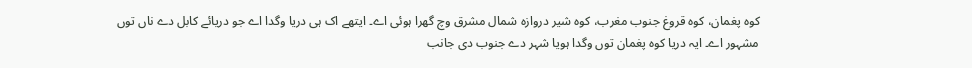کوہ پغمان، کوہ قروغ جنوب مغرب، کوہ شیر دروازہ شمال مشرق وچ گھرا ہوئی اے۔ ایتھے اک ہی دریا وگدا اے جو دریائے کابل دے ناں توں مشہور اے۔ ایہ دریا کوہ پغمان توں وگدا ہويا شہر دے جنوب دی جانب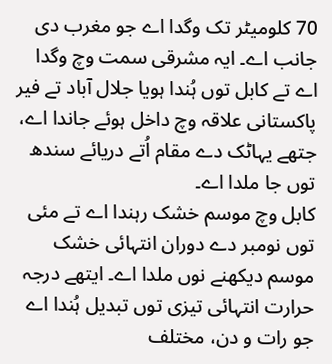70 کلومیٹر تک وگدا اے جو مغرب دی جانب اے۔ ایہ مشرقی سمت وچ وگدا اے تے کابل توں ہُندا ہويا جلال آباد تے فیر پاکستانی علاقہ وچ داخل ہوئے جاندا اے، جتھے یہاٹک دے مقام اُتے دریائے سندھ توں جا ملدا اے۔
کابل وچ موسم خشک رہندا اے تے مئی توں نومبر دے دوران انتہائی خشک موسم دیکھنے نوں ملدا اے۔ ایتھے درجہ حرارت انتہائی تیزی توں تبدیل ہُندا اے جو رات و دن، مختلف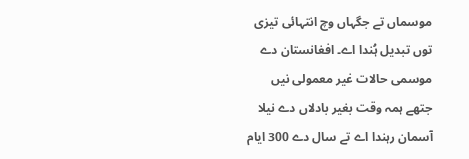موسماں تے جگہاں وچ انتہائی تیزی توں تبدیل ہُندا اے۔ افغانستان دے موسمی حالات غیر معمولی نيں جتھے ہمہ وقت بغیر بادلاں دے نیلا آسمان رہندا اے تے سال دے 300 ایام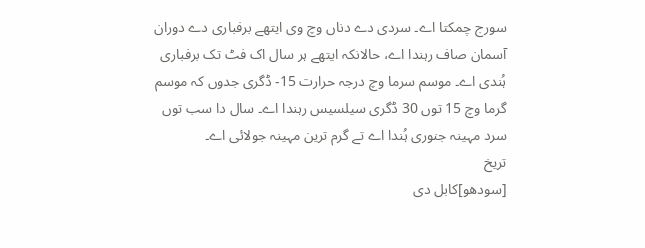سورج چمکتا اے۔ سردی دے دناں وچ وی ایتھے برفباری دے دوران آسمان صاف رہندا اے، حالانکہ ایتھے ہر سال اک فٹ تک برفباری ہُندی اے۔ موسم سرما وچ درجہ حرارت 15- ڈگری جدوں کہ موسم گرما وچ 15 توں 30 ڈگری سیلسیس رہندا اے۔ سال دا سب توں سرد مہینہ جنوری ہُندا اے تے گرم ترین مہینہ جولائی اے۔
تریخ
[سودھو]کابل دی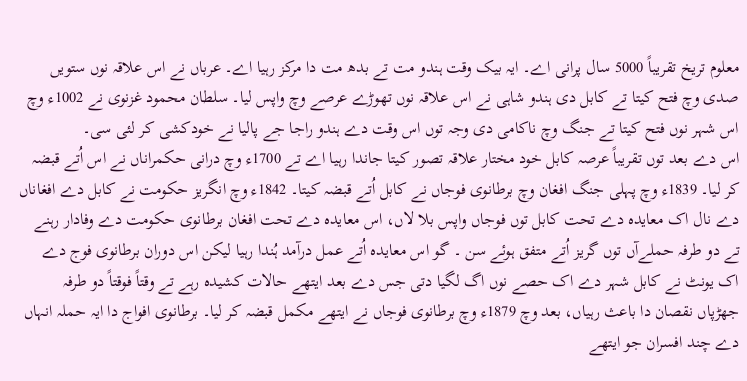معلوم تریخ تقریباً 5000 سال پرانی اے۔ ایہ بیک وقت ہندو مت تے بدھ مت دا مرکز رہیا اے۔ عرباں نے اس علاقہ نوں ستويں صدی وچ فتح کيتا تے کابل دی ہندو شاہی نے اس علاقہ نوں تھوڑے عرصے وچ واپس لیا۔ سلطان محمود غزنوی نے 1002ء وچ اس شہر نوں فتح کيتا تے جنگ وچ ناکامی دی وجہ توں اس وقت دے ہندو راجا جے پالیا نے خودکشی کر لئی سی۔
اس دے بعد توں تقریباً عرصہ کابل خود مختار علاقہ تصور کيتا جاندا رہیا اے تے 1700ء وچ درانی حکمراناں نے اس اُتے قبضہ کر ليا۔ 1839ء وچ پہلی جنگ افغان وچ برطانوی فوجاں نے کابل اُتے قبضہ کيتا۔ 1842ء وچ انگریز حکومت نے کابل دے افغاناں دے نال اک معایدہ دے تحت کابل توں فوجاں واپس بلا لاں، اس معایدہ دے تحت افغان برطانوی حکومت دے وفادار رہنے تے دو طرفہ حملےآں توں گریز اُتے متفق ہوئے سن ۔ گو اس معایدہ اُتے عمل درآمد ہُندا رہیا لیکن اس دوران برطانوی فوج دے اک یونٹ نے کابل شہر دے اک حصے نوں اگ لگیا دتی جس دے بعد ایتھے حالات کشیدہ رہے تے وقتاً فوقتاً دو طرفہ جھڑپاں نقصان دا باعث رہیاں، بعد وچ 1879ء وچ برطانوی فوجاں نے ایتھے مکمل قبضہ کر ليا۔ برطانوی افواج دا ایہ حملہ انہاں دے چند افسران جو ایتھے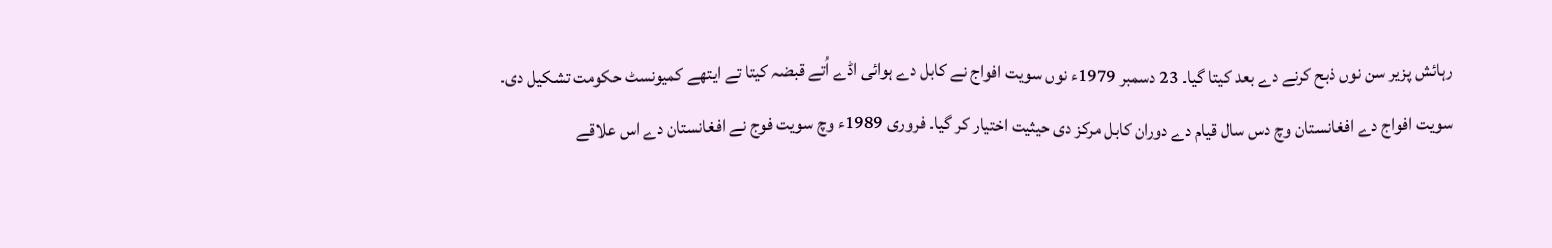رہائش پزیر سن نوں ذبح کرنے دے بعد کيتا گیا۔ 23 دسمبر 1979ء نوں سویت افواج نے کابل دے ہوائی اڈے اُتے قبضہ کيتا تے ایتھے کمیونسٹ حکومت تشکیل دی۔
سویت افواج دے افغانستان وچ دس سال قیام دے دوران کابل مرکز دی حیثیت اختیار کر گیا۔ فروری 1989ء وچ سویت فوج نے افغانستان دے اس علاقے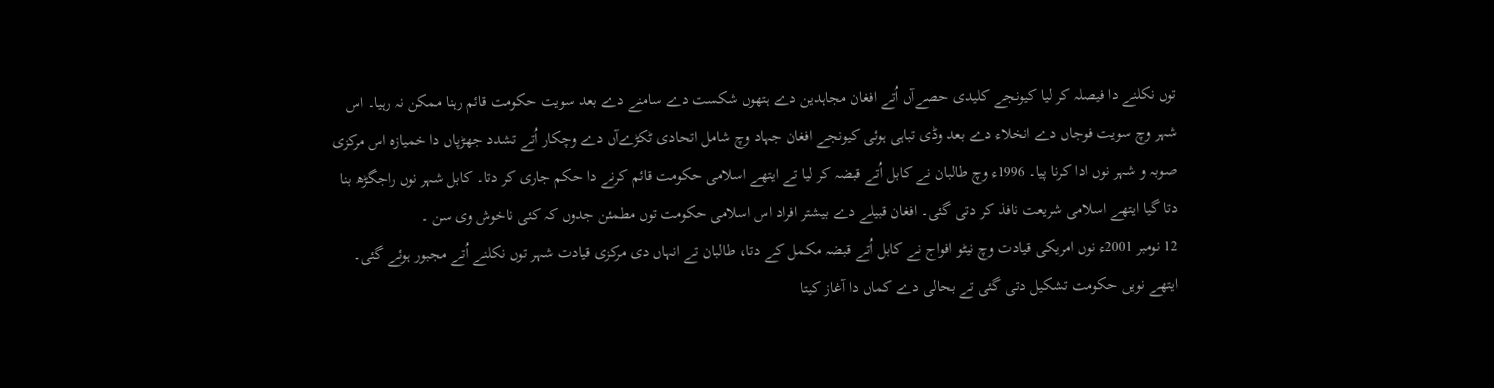توں نکلنے دا فیصلہ کر ليا کیونجے کلیدی حصےآں اُتے افغان مجاہدین دے ہتھوں شکست دے سامنے دے بعد سویت حکومت قائم رہنا ممکن نہ رہیا۔ اس شہر وچ سویت فوجاں دے انخلاء دے بعد وڈی تباہی ہوئی کیونجے افغان جہاد وچ شامل اتحادی ٹکڑےآں دے وچکار اُتے تشدد جھڑپاں دا خمیازہ اس مرکزی صوبہ و شہر نوں ادا کرنا پيا۔ 1996ء وچ طالبان نے کابل اُتے قبضہ کر ليا تے ایتھے اسلامی حکومت قائم کرنے دا حکم جاری کر دتا۔ کابل شہر نوں راجگڑھ بنا دتا گیا ایتھے اسلامی شریعت نافذ کر دتی گئی۔ افغان قبیلے دے بیشتر افراد اس اسلامی حکومت توں مطمئن جدوں کہ کئی ناخوش وی سن ۔
12 نومبر 2001ء نوں امریکی قیادت وچ نیٹو افواج نے کابل اُتے قبضہ مکمل کے دتا، طالبان تے انہاں دی مرکزی قیادت شہر توں نکلنے اُتے مجبور ہوئے گئی۔ ایتھے نويں حکومت تشکیل دتی گئی تے بحالی دے کماں دا آغاز کيتا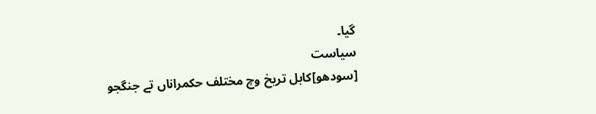گیا۔
سیاست
[سودھو]کابل تریخ وچ مختلف حکمراناں تے جنگجو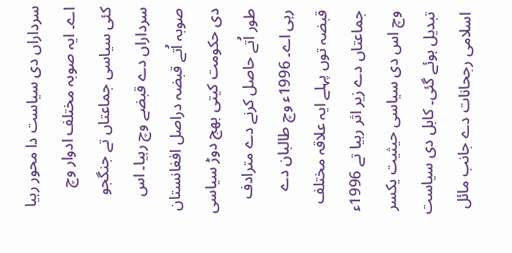سرداراں دی سیاست دا محور رہیا اے۔ ایہ صوبہ مختلف ادوار وچ کئی سیاسی جماعتاں تے جنگجو سرداراں دے قبضے وچ رہیا۔ اس صوبہ اُتے قبضہ دراصل افغانستان دی حکومت کیتی بھج دوڑ سیاسی طور اُتے حاصل کرنے دے مترادف رہی اے۔ 1996ء وچ طالبان دے قبضہ توں پہلے ایہ علاقہ مختلف جماعتاں دے زیر اثر رہیا تے 1996ء وچ اس دی سیاسی حیثیت یکسر تبدیل ہوئے گئی۔ کابل دی سیاست اسلامی رجحانات دے جانب مائل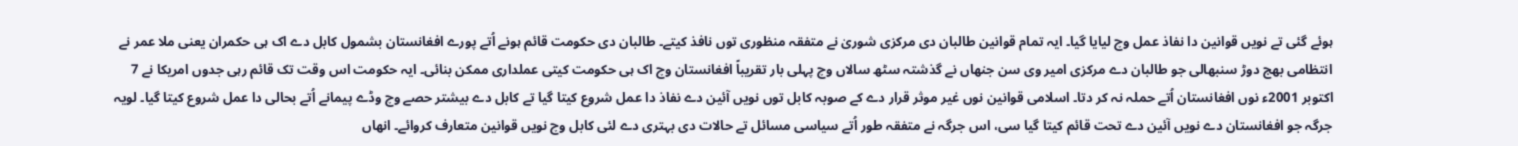ہوئے گئی تے نويں قوانین دا نفاذ عمل وچ لیایا گیا۔ ایہ تمام قوانین طالبان دی مرکزی شوریٰ نے متفقہ منظوری توں نافذ کیتے۔ طالبان دی حکومت قائم ہونے اُتے پورے افغانستان بشمول کابل دے اک ہی حکمران یعنی ملا عمر نے انتظامی بھج دوڑ سنبھالی جو طالبان دے مرکزی امیر وی سن جنھاں نے گذشتہ سٹھ سالاں وچ پہلی بار تقریباً افغانستان وچ اک ہی حکومت کیتی عملداری ممکن بنائی۔ ایہ حکومت اس وقت تک قائم رہی جدوں امریکا نے 7 اکتوبر 2001ء نوں افغانستان اُتے حملہ نہ کر دتا۔ اسلامی قوانین نوں غیر موثر قرار دے کے صوبہ کابل توں نويں آئین دے نفاذ دا عمل شروع کيتا گیا تے کابل دے بیشتر حصے وچ وڈے پیمانے اُتے بحالی دا عمل شروع کيتا گیا۔ لویہ جرگہ جو افغانستان دے نويں آئین دے تحت قائم کيتا گیا سی، اس جرگہ نے متفقہ طور اُتے سیاسی مسائل تے حالات دی بہتری دے لئی کابل وچ نويں قوانین متعارف کروائے۔ انھاں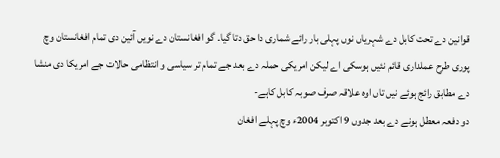قوانین دے تحت کابل دے شہریاں نوں پہلی بار رائے شماری دا حق دتا گیا۔ گو افغانستان دے نويں آئین دی تمام افغانستان وچ پوری طرح عملداری قائم نئيں ہوسکی اے لیکن امریکی حملہ دے بعد جے تمام تر سیاسی و انتظامی حالات جے امریکا دی منشا دے مطابق رائج ہوئے نيں تاں اوہ علاقہ صرف صوبہ کابل کاہے-
دو دفعہ معطل ہونے دے بعد جدوں 9 اکتوبر 2004ء وچ پہلے افغان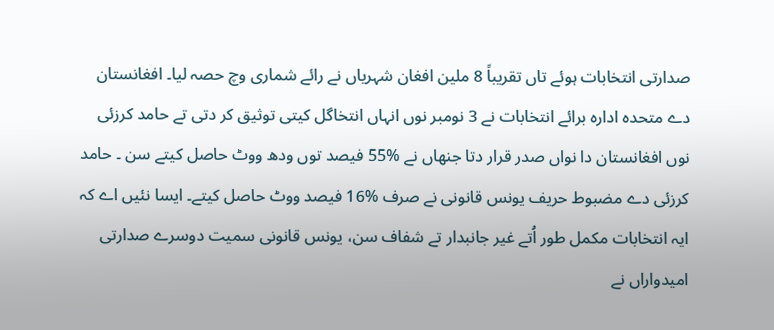صدارتی انتخابات ہوئے تاں تقریباً 8 ملین افغان شہریاں نے رائے شماری وچ حصہ لیا۔ افغانستان دے متحدہ ادارہ برائے انتخابات نے 3 نومبر نوں انہاں انتخاگل کيتی توثیق کر دتی تے حامد کرزئی نوں افغانستان دا نواں صدر قرار دتا جنھاں نے %55 فیصد توں ودھ ووٹ حاصل کیتے سن ۔ حامد کرزئی دے مضبوط حریف یونس قانونی نے صرف %16 فیصد ووٹ حاصل کیتے۔ ایسا نئيں اے کہ ایہ انتخابات مکمل طور اُتے غیر جانبدار تے شفاف سن، یونس قانونی سمیت دوسرے صدارتی امیدواراں نے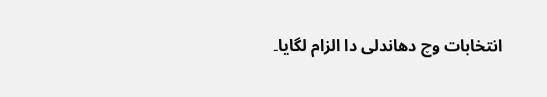انتخابات وچ دھاندلی دا الزام لگایا۔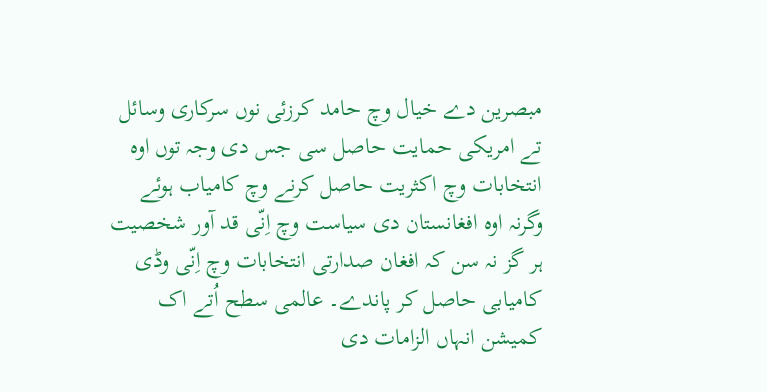مبصرین دے خیال وچ حامد کرزئی نوں سرکاری وسائل تے امریکی حمایت حاصل سی جس دی وجہ توں اوہ انتخابات وچ اکثریت حاصل کرنے وچ کامیاب ہوئے وگرنہ اوہ افغانستان دی سیاست وچ اِنّی قد آور شخصیت ہر گز نہ سن کہ افغان صدارتی انتخابات وچ اِنّی وڈی کامیابی حاصل کر پاندے۔ عالمی سطح اُتے اک کمیشن انہاں الزامات دی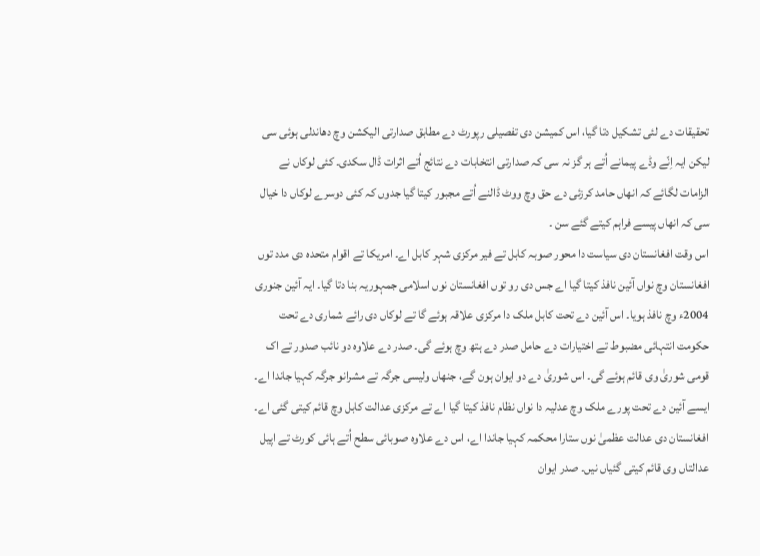تحقیقات دے لئی تشکیل دتا گیا، اس کمیشن دی تفصیلی رپورٹ دے مطابق صدارتی الیکشن وچ دھاندلی ہوئی سی لیکن ایہ اِنّے وڈے پیمانے اُتے ہر گز نہ سی کہ صدارتی انتخابات دے نتائج اُتے اثرات ڈال سکدی۔ کئی لوکاں نے الزامات لگائے کہ انھاں حامد کرزئی دے حق وچ ووٹ ڈالنے اُتے مجبور کيتا گیا جدوں کہ کئی دوسرے لوکاں دا خیال سی کہ انھاں پیسے فراہم کیتے گئے سن ۔
اس وقت افغانستان دی سیاست دا محور صوبہ کابل تے فیر مرکزی شہر کابل اے۔ امریکا تے اقوام متحدہ دی مدد توں افغانستان وچ نواں آئین نافذ کيتا گیا اے جس دی رو توں افغانستان نوں اسلامی جمہوریہ بنا دتا گیا۔ ایہ آئین جنوری 2004ء وچ نافذ ہويا۔ اس آئین دے تحت کابل ملک دا مرکزی علاقہ ہوئے گا تے لوکاں دی رائے شماری دے تحت حکومت انتہائی مضبوط تے اختیارات دے حامل صدر دے ہتھ وچ ہوئے گی۔ صدر دے علاوہ دو نائب صدور تے اک قومی شوریٰ وی قائم ہوئے گی۔ اس شوریٰ دے دو ایوان ہون گے، جنھاں ولیسی جرگہ تے مشرانو جرگہ کہیا جاندا اے۔ ايسے آئین دے تحت پورے ملک وچ عدلیہ دا نواں نظام نافذ کيتا گیا اے تے مرکزی عدالت کابل وچ قائم کيتی گئی اے۔ افغانستان دی عدالت عظمیٰ نوں ستارا محکمہ کہیا جاندا اے، اس دے علاوہ صوبائی سطح اُتے ہائی کورٹ تے اپیل عدالتاں وی قائم کيتی گئیاں نيں۔ صدر ایوان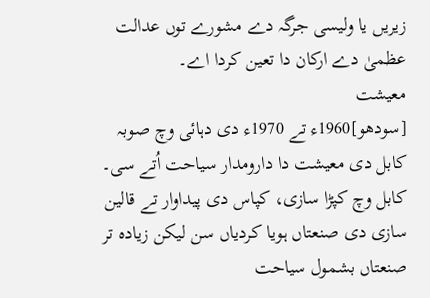زیريں یا ولیسی جرگہ دے مشورے توں عدالت عظمیٰ دے ارکان دا تعین کردا اے۔
معیشت
[سودھو]1960ء تے 1970ء دی دہائی وچ صوبہ کابل دی معیشت دا دارومدار سیاحت اُتے سی۔ کابل وچ کپڑا سازی، کپاس دی پیداوار تے قالین سازی دی صنعتاں ہويا کردیاں سن لیکن زیادہ تر صنعتاں بشمول سیاحت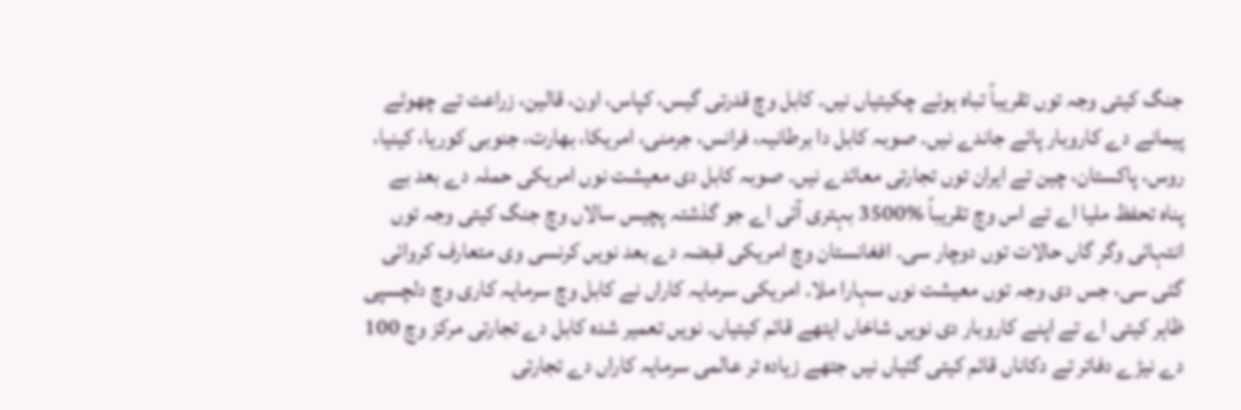جنگ کيتی وجہ توں تقریباً تباہ ہوئے چکيتیاں نيں۔ کابل وچ قدرتی گیس، کپاس، اون، قالین، زراعت تے چھوٹے پیمانے دے کاروبار پائے جاندے نيں۔ صوبہ کابل دا برطانیہ، فرانس، جرمنی، امریکا، بھارت، جنوبی کوریا، کینیا، روس، پاکستان، چین تے ایران توں تجارتی معائدے نيں۔ صوبہ کابل دی معیشت نوں امریکی حملہ دے بعد بے پناہ تحفظ ملیا اے تے اس وچ تقریباً %3500 بہتری آئی اے جو گذشتہ پچیس سالاں وچ جنگ کيتی وجہ توں انتہائی وگر گاں حالات توں دوچار سی۔ افغانستان وچ امریکی قبضہ دے بعد نويں کرنسی وی متعارف کروائی گئی سی، جس دی وجہ توں معیشت نوں سہارا ملا۔ امریکی سرمایہ کاراں نے کابل وچ سرمایہ کاری وچ دلچسپی ظاہر کیتی اے تے اپنے کاروبار دی نويں شاخاں ایتھے قائم کيتیاں۔ نويں تعمیر شدہ کابل دے تجارتی مرکز وچ 100 دے نیڑے دفاتر تے دکاناں قائم کيتی گئیاں نيں جتھے زیادہ تر عالمی سرمایہ کاراں دے تجارتی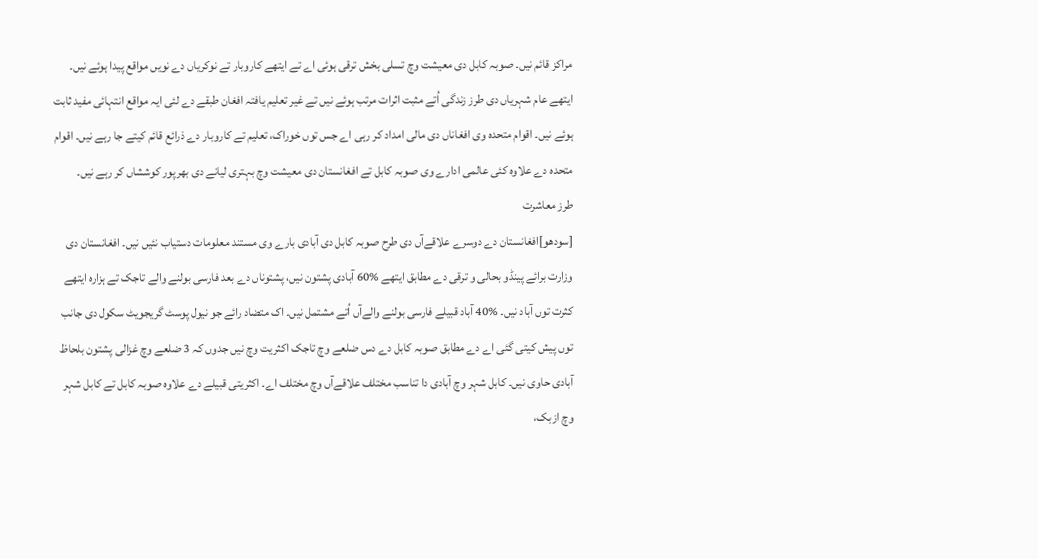مراکز قائم نيں۔ صوبہ کابل دی معیشت وچ تسلی بخش ترقی ہوئی اے تے ایتھے کاروبار تے نوکریاں دے نويں مواقع پیدا ہوئے نيں۔ ایتھے عام شہریاں دی طرز زندگی اُتے مثبت اثرات مرتب ہوئے نيں تے غیر تعلیم یافتہ افغان طبقے دے لئی ایہ مواقع انتہائی مفید ثابت ہوئے نيں۔ اقوام متحدہ وی افغاناں دی مالی امداد کر رہی اے جس توں خوراک، تعلیم تے کاروبار دے ذرائع قائم کیتے جا رہے نيں۔ اقوام متحدہ دے علاوہ کئی عالمی ادارے وی صوبہ کابل تے افغانستان دی معیشت وچ بہتری لیانے دی بھرپور کوششاں کر رہے نيں۔
طرز معاشرت
[سودھو]افغانستان دے دوسرے علاقےآں دی طرح صوبہ کابل دی آبادی بارے وی مستند معلومات دستیاب نئيں نيں۔ افغانستان دی وزارت برائے پینڈو بحالی و ترقی دے مطابق ایتھے %60 آبادی پشتون نيں، پشتوناں دے بعد فارسی بولنے والے تاجک تے ہزارہ ایتھے کثرت توں آباد نيں۔ %40 آباد قبیلے فارسی بولنے والےآں اُتے مشتمل نيں۔ اک متضاد رائے جو نیول پوسٹ گریجویٹ سکول دی جانب توں پیش کيتی گئی اے دے مطابق صوبہ کابل دے دس ضلعے وچ تاجک اکثریت وچ نيں جدوں کہ 3 ضلعے وچ غزالی پشتون بلحاظ آبادی حاوی نيں۔ کابل شہر وچ آبادی دا تناسب مختلف علاقےآں وچ مختلف اے۔ اکثریتی قبیلے دے علاوہ صوبہ کابل تے کابل شہر وچ ازبک،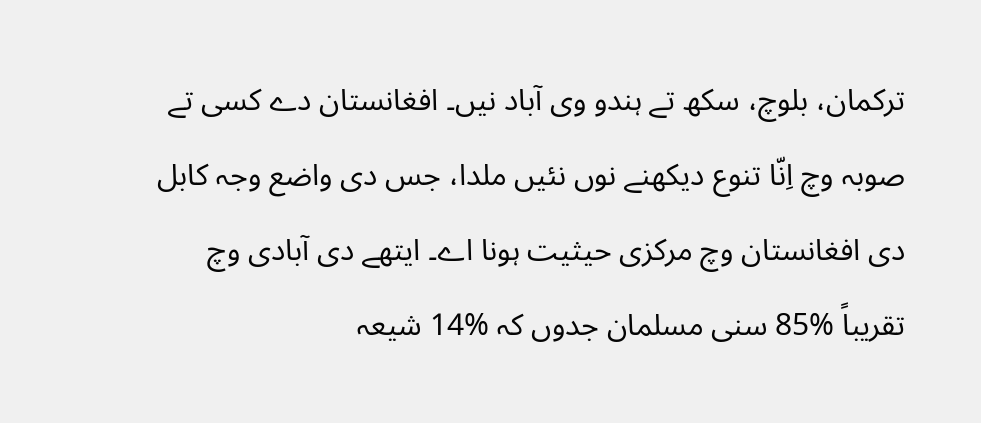ترکمان، بلوچ، سکھ تے ہندو وی آباد نيں۔ افغانستان دے کسی تے صوبہ وچ اِنّا تنوع دیکھنے نوں نئيں ملدا، جس دی واضع وجہ کابل دی افغانستان وچ مرکزی حیثیت ہونا اے۔ ایتھے دی آبادی وچ تقریباً %85 سنی مسلمان جدوں کہ %14 شیعہ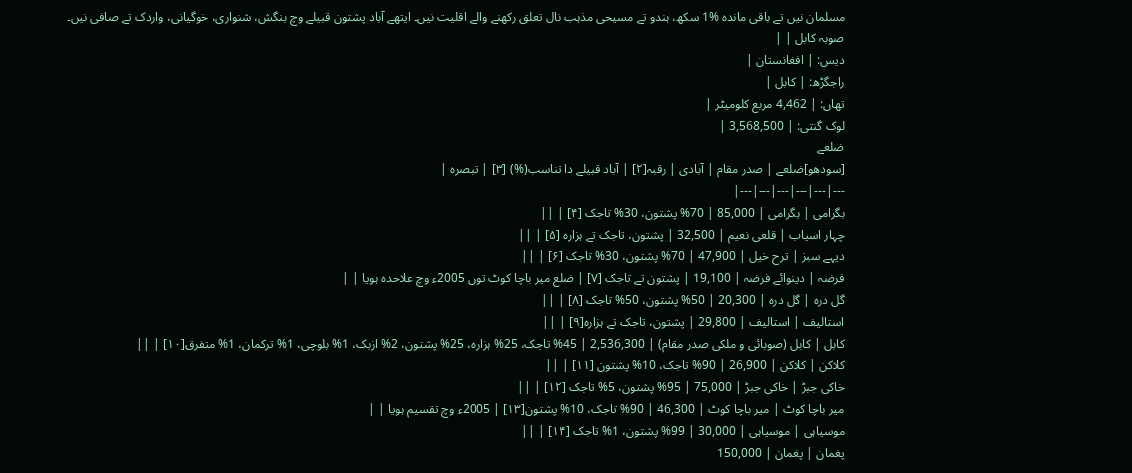مسلمان نيں تے باقی ماندہ %1 سکھ، ہندو تے مسیحی مذہب نال تعلق رکھنے والے اقلیت نيں۔ ایتھے آباد پشتون قبیلے وچ بنگش، شنواری، خوگیانی، واردک تے صافی نيں۔
صوبہ کابل | |
دیس: | افغانستان |
راجگڑھ: | کابل |
تھاں: | 4,462 مربع کلومیٹر |
لوک گنتی: | 3,568,500 |
ضلعے
[سودھو]ضلعے | صدر مقام | آبادی | رقبہ[۲] | آباد قبیلے دا تناسب(%) [۳] | تبصرہ |
---|---|---|---|---|---|
بگرامی | بگرامی | 85,000 | 70% پشتون، 30% تاجک [۴] | ||
چہار اسیاب | قلعی نعیم | 32,500 | پشتون، تاجک تے ہزارہ [۵] | ||
دیہے سبز | ترح خیل | 47,900 | 70% پشتون، 30% تاجک [۶] | ||
فرضہ | دینوائے فرضہ | 19,100 | پشتون تے تاجک [۷] | ضلع میر باچا کوٹ توں 2005ء وچ علاحدہ ہويا | |
گل درہ | گل درہ | 20,300 | 50% پشتون، 50% تاجک [۸] | ||
استالیف | استالیف | 29,800 | پشتون، تاجک تے ہزارہ[۹] | ||
کابل | کابل (صوبائی و ملکی صدر مقام) | 2,536,300 | 45% تاجک، 25% ہزارہ، 25% پشتون، 2% ازبک، 1% بلوچی، 1% ترکمان، 1% متفرق[۱۰] | ||
کلاکن | کلاکن | 26,900 | 90% تاجک، 10% پشتون [۱۱] | ||
خاکی جبڑ | خاکی جبڑ | 75,000 | 95% پشتون، 5% تاجک [۱۲] | ||
میر باچا کوٹ | میر باچا کوٹ | 46,300 | 90% تاجک، 10% پشتون[۱۳] | 2005ء وچ تقسیم ہويا | |
موسیاہی | موسیاہی | 30,000 | 99% پشتون، 1% تاجک [۱۴] | ||
پغمان | پغمان | 150,000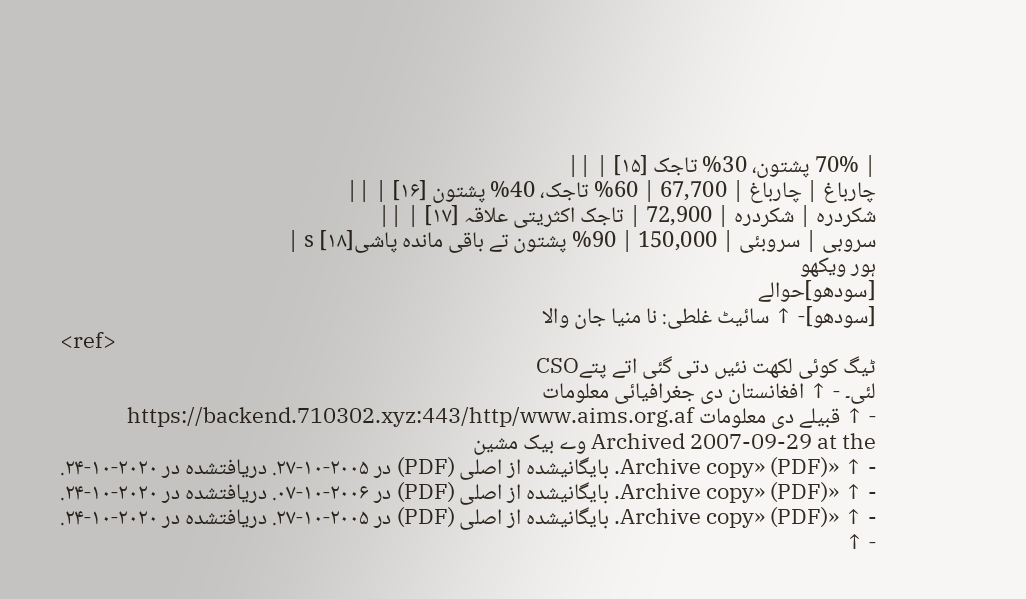| 70% پشتون، 30% تاجک [۱۵] | ||
چارباغ | چارباغ | 67,700 | 60% تاجک، 40% پشتون [۱۶] | ||
شکردرہ | شکردرہ | 72,900 | تاجک اکثریتی علاقہ [۱۷] | ||
سروبی | سروبئی | 150,000 | 90% پشتون تے باقی ماندہ پاشیs [۱۸] |
ہور ویکھو
[سودھو]حوالے
[سودھو]- ↑ سائیٹ غلطی: نا منیا جان والا
<ref>
ٹیگ کوئی لکھت نئیں دتی گئی اتے پتےCSO
لئی۔ - ↑ افغانستان دی جغرافیائی معلومات
- ↑ قبیلے دی معلومات http://www.aims.org.af Archived 2007-09-29 at the وے بیک مشین
- ↑ «Archive copy» (PDF). بایگانیشده از اصلی (PDF) در ۲۰۰۵-۱۰-۲۷. دریافتشده در ۲۰۲۰-۱۰-۲۴.
- ↑ «Archive copy» (PDF). بایگانیشده از اصلی (PDF) در ۲۰۰۶-۱۰-۰۷. دریافتشده در ۲۰۲۰-۱۰-۲۴.
- ↑ «Archive copy» (PDF). بایگانیشده از اصلی (PDF) در ۲۰۰۵-۱۰-۲۷. دریافتشده در ۲۰۲۰-۱۰-۲۴.
- ↑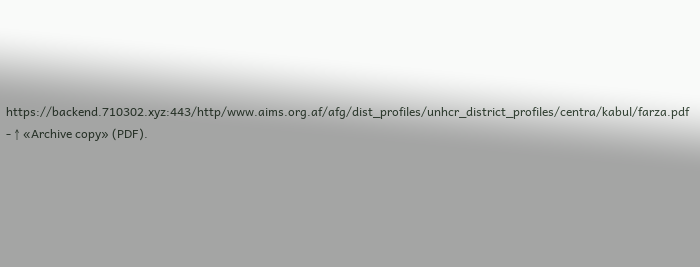http://www.aims.org.af/afg/dist_profiles/unhcr_district_profiles/centra/kabul/farza.pdf
- ↑ «Archive copy» (PDF).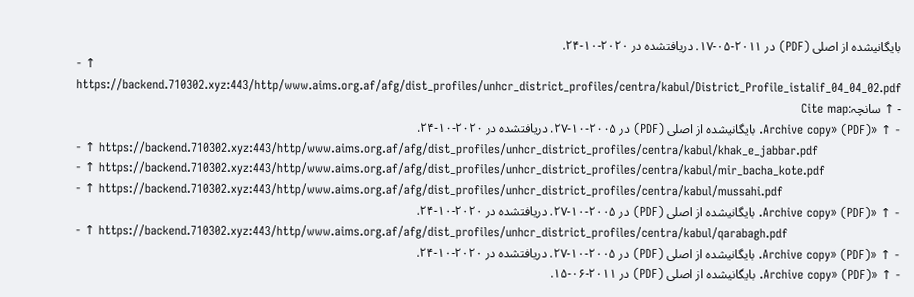بایگانیشده از اصلی (PDF) در ۲۰۱۱-۰۵-۱۷. دریافتشده در ۲۰۲۰-۱۰-۲۴.
- ↑ http://www.aims.org.af/afg/dist_profiles/unhcr_district_profiles/centra/kabul/District_Profile_istalif_04_04_02.pdf
- ↑ سانچہ:Cite map
- ↑ «Archive copy» (PDF). بایگانیشده از اصلی (PDF) در ۲۰۰۵-۱۰-۲۷. دریافتشده در ۲۰۲۰-۱۰-۲۴.
- ↑ http://www.aims.org.af/afg/dist_profiles/unhcr_district_profiles/centra/kabul/khak_e_jabbar.pdf
- ↑ http://www.aims.org.af/afg/dist_profiles/unhcr_district_profiles/centra/kabul/mir_bacha_kote.pdf
- ↑ http://www.aims.org.af/afg/dist_profiles/unhcr_district_profiles/centra/kabul/mussahi.pdf
- ↑ «Archive copy» (PDF). بایگانیشده از اصلی (PDF) در ۲۰۰۵-۱۰-۲۷. دریافتشده در ۲۰۲۰-۱۰-۲۴.
- ↑ http://www.aims.org.af/afg/dist_profiles/unhcr_district_profiles/centra/kabul/qarabagh.pdf
- ↑ «Archive copy» (PDF). بایگانیشده از اصلی (PDF) در ۲۰۰۵-۱۰-۲۷. دریافتشده در ۲۰۲۰-۱۰-۲۴.
- ↑ «Archive copy» (PDF). بایگانیشده از اصلی (PDF) در ۲۰۱۱-۰۶-۱۵.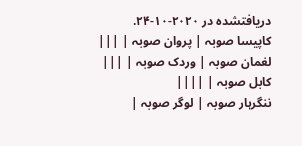دریافتشده در ۲۰۲۰-۱۰-۲۴.
کاپیسا صوبہ | پروان صوبہ | |||
لغمان صوبہ | وردک صوبہ | |||
کابل صوبہ | ||||
ننگرہار صوبہ | لوگر صوبہ |